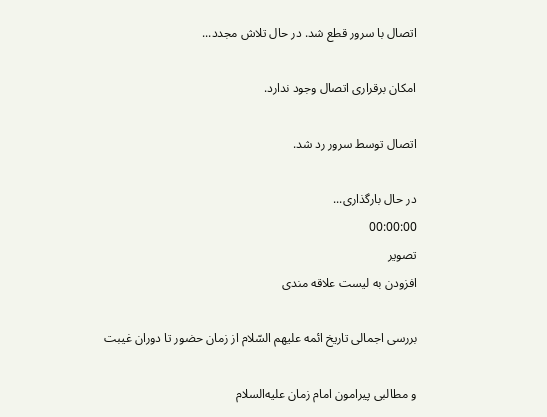اتصال با سرور قطع شد. در حال تلاش مجدد...

امکان برقراری اتصال وجود ندارد.

اتصال توسط سرور رد شد.

در حال بارگذاری...
00:00:00
تصویر
افزودن به لیست علاقه مندی

بررسی اجمالی تاریخ ائمه علیهم السّلام از زمان حضور تا دوران غیبت

و مطالبی پیرامون امام زمان علیه‌السلام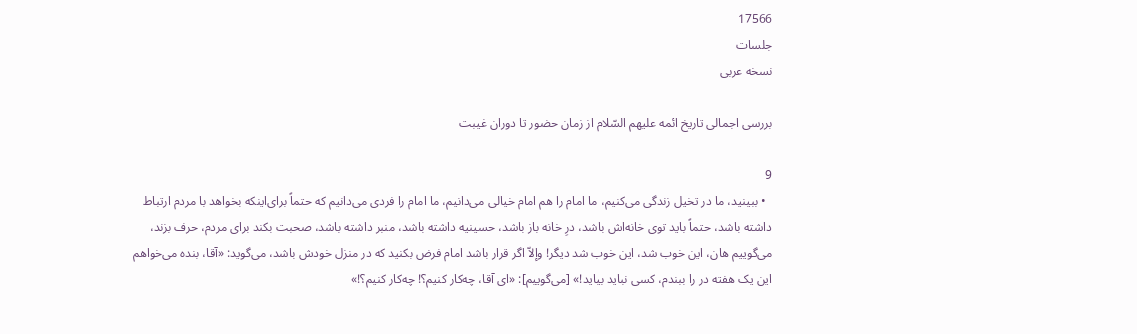17566
جلسات
نسخه عربی

بررسی اجمالی تاریخ ائمه علیهم السّلام از زمان حضور تا دوران غیبت

9
  • ببینید، ما در تخیل زندگی می‌کنیم، ما امام را هم امام خیالی می‌دانیم، ما امام را فردی می‌دانیم که حتماً برای‌اینکه بخواهد با مردم ارتباط داشته باشد، حتماً باید توی خانه‌اش باشد، درِ خانه باز باشد، حسینیه داشته باشد، منبر داشته باشد، صحبت بکند برای مردم، حرف بزند، می‌گوییم هان، این خوب شد، این خوب شد دیگر! وإلاّ اگر قرار باشد امام فرض بکنید که در منزل خودش باشد، می‌گوید: «آقا، بنده می‌خواهم این یک هفته در را ببندم، کسی نباید بیاید!» [می‌گوییم]: «ای آقا، چه‌کار کنیم؟! چه‌کار کنیم؟!»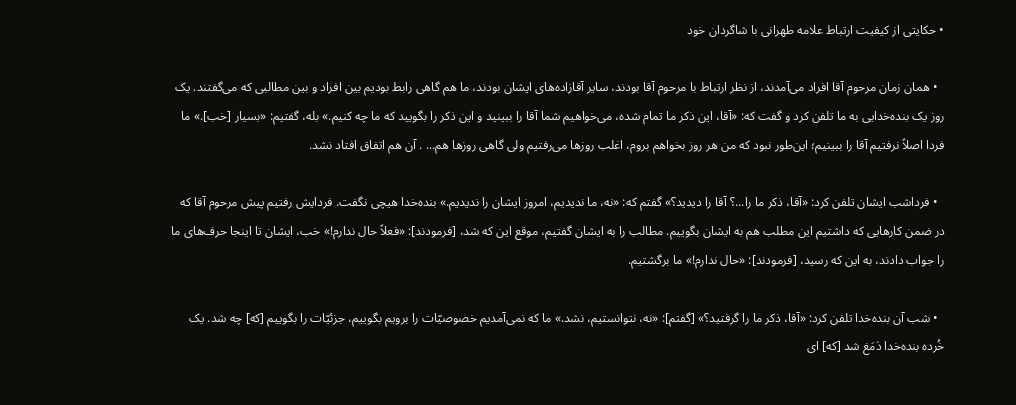• حکایتی از کیفیت ارتباط علامه طهرانی با شاگردان خود

  • همان زمان مرحوم آقا افراد می‌آمدند، از نظر ارتباط با مرحوم آقا بودند، سایر آقازاده‌های ایشان بودند، ما هم گاهی رابط بودیم بین افراد و بین مطالبی که می‌گفتند. یک روز یک بنده‌خدایی به ما تلفن کرد و گفت که: «آقا، این ذکر ما تمام شده، می‌خواهیم شما آقا را ببینید و این ذکر را بگویید که ما چه کنیم.» بله، گفتیم: «بسیار [خب].» ما فردا اصلاً نرفتیم آقا را ببینیم؛ این‌طور نبود که من هر روز بخواهم بروم، اغلب روزها می‌رفتیم ولی گاهی روزها هم... . آن هم اتفاق افتاد نشد.

  • فرداشب ایشان تلفن کرد: «آقا، ذکر ما را...؟ آقا را دیدید؟» گفتم که: «نه، ما ندیدیم، امروز ایشان را ندیدیم.» بنده‌خدا هیچی نگفت. فردایش رفتیم پیش مرحوم آقا که در ضمن کارهایی که داشتیم این مطلب هم به ایشان بگوییم. مطالب را به ایشان گفتیم، موقع این که شد، [فرمودند]: «فعلاً حال ندارم!» خب، ایشان تا اینجا حرف‌های ما را جواب دادند، به این که رسید، [فرمودند]: «حال ندارم!» ما برگشتیم.

  • شب آن بنده‌خدا تلفن کرد: «آقا، ذکر ما را گرفتید؟» [گفتم]: «نه، نتوانستیم، نشد.» ما که نمی‌آمدیم خصوصیّات را برویم بگوییم، جزئیّات را بگوییم [که] چه شد. یک خُرده بنده‌خدا دَمَغ شد [که] ای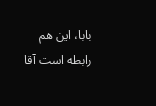بابا، این هم رابطه است آقا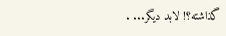گذاشته؟! لابد دیگر... .